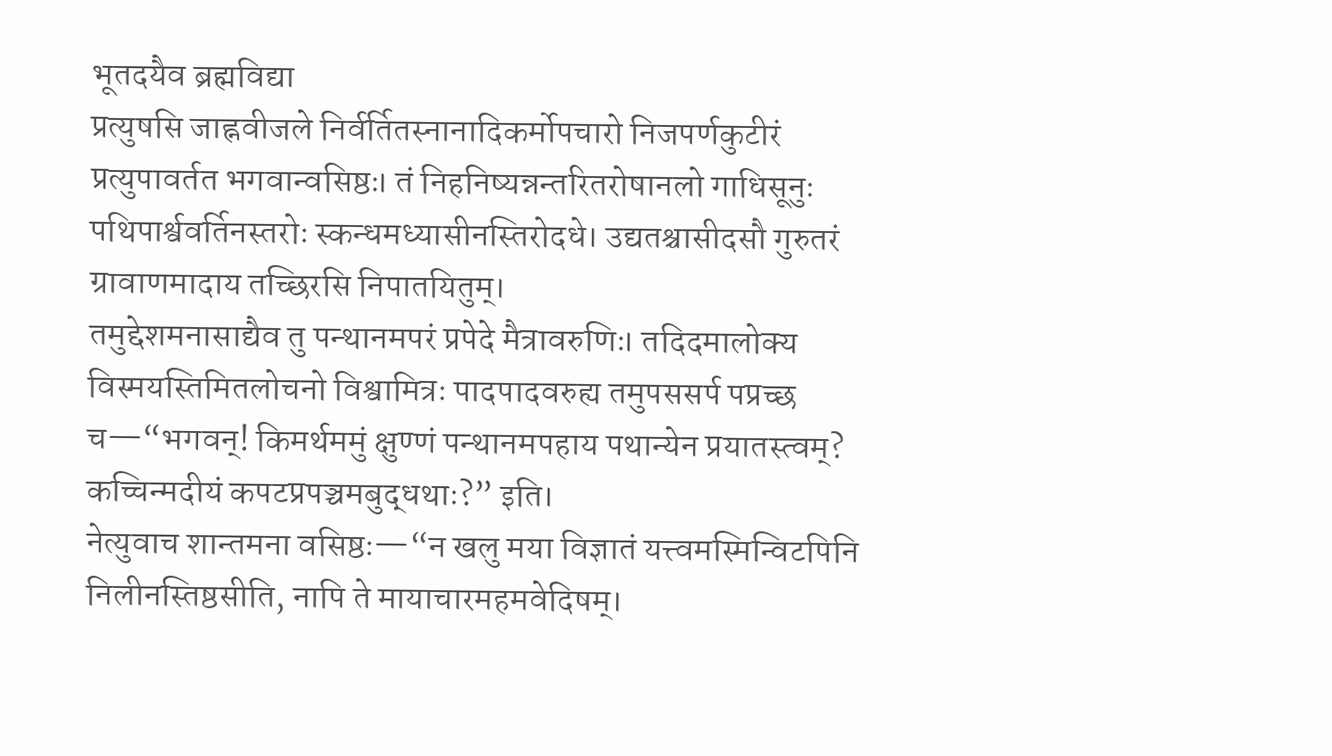भूतदयैव ब्रह्मविद्या
प्रत्युषसि जाह्नवीजले निर्वर्तितस्नानादिकर्मोपचारो निजपर्णकुटीरं प्रत्युपावर्तत भगवान्वसिष्ठः। तं निहनिष्यन्नन्तरितरोषानलो गाधिसूनुः पथिपार्श्ववर्तिनस्तरोः स्कन्धमध्यासीनस्तिरोदधे। उद्यतश्चासीदसौ गुरुतरं ग्रावाणमादाय तच्छिरसि निपातयितुम्।
तमुद्देशमनासाद्यैव तु पन्थानमपरं प्रपेदे मैत्रावरुणिः। तदिदमालोक्य विस्मयस्तिमितलोचनो विश्वामित्रः पादपादवरुह्य तमुपससर्प पप्रच्छ च—“भगवन्! किमर्थममुं क्षुण्णं पन्थानमपहाय पथान्येन प्रयातस्त्वम्? कच्चिन्मदीयं कपटप्रपञ्चमबुद्धथाः?” इति।
नेत्युवाच शान्तमना वसिष्ठः—“न खलु मया विज्ञातं यत्त्वमस्मिन्विटपिनि निलीनस्तिष्ठसीति, नापि ते मायाचारमहमवेदिषम्।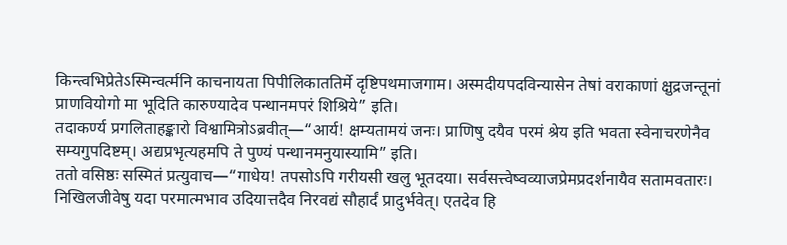किन्त्वभिप्रेतेऽस्मिन्वर्त्मनि काचनायता पिपीलिकाततिर्मे दृष्टिपथमाजगाम। अस्मदीयपदविन्यासेन तेषां वराकाणां क्षुद्रजन्तूनां प्राणवियोगो मा भूदिति कारुण्यादेव पन्थानमपरं शिश्रिये” इति।
तदाकर्ण्य प्रगलिताहङ्कारो विश्वामित्रोऽब्रवीत्—“आर्य! क्षम्यतामयं जनः। प्राणिषु दयैव परमं श्रेय इति भवता स्वेनाचरणेनैव सम्यगुपदिष्टम्। अद्यप्रभृत्यहमपि ते पुण्यं पन्थानमनुयास्यामि” इति।
ततो वसिष्ठः सस्मितं प्रत्युवाच—“गाधेय! तपसोऽपि गरीयसी खलु भूतदया। सर्वसत्त्वेष्वव्याजप्रेमप्रदर्शनायैव सतामवतारः। निखिलजीवेषु यदा परमात्मभाव उदियात्तदैव निरवद्यं सौहार्दं प्रादुर्भवेत्। एतदेव हि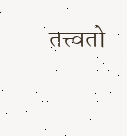तत्त्वतो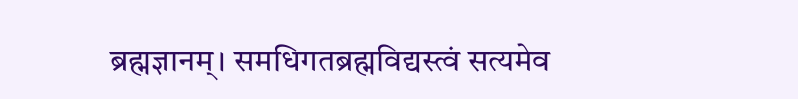ब्रह्मज्ञानम्। समधिगतब्रह्मविद्यस्त्वं सत्यमेव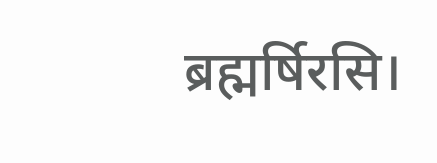ब्रह्मर्षिरसि।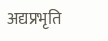अद्यप्रभृति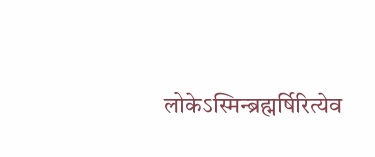लोकेऽस्मिन्ब्रह्मर्षिरित्येव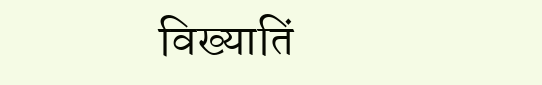विख्यातिं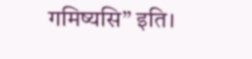गमिष्यसि” इति।